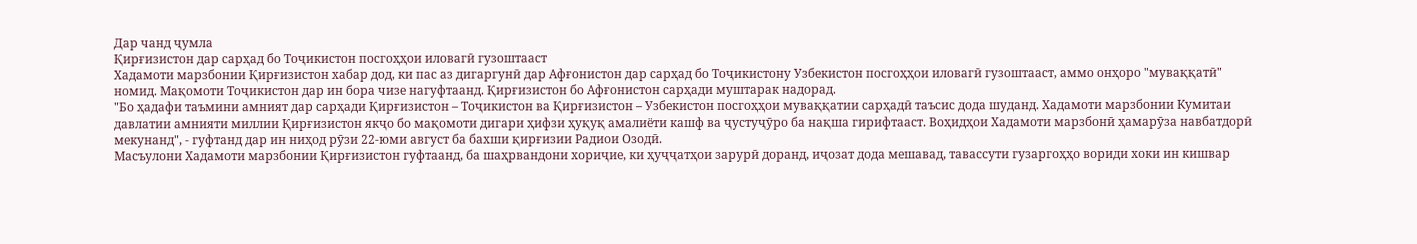Дар чанд ҷумла
Қирғизистон дар сарҳад бо Тоҷикистон посгоҳҳои иловагӣ гузоштааст
Хадамоти марзбонии Қирғизистон хабар дод, ки пас аз дигаргунӣ дар Афғонистон дар сарҳад бо Тоҷикистону Узбекистон посгоҳҳои иловагӣ гузоштааст, аммо онҳоро "муваққатӣ" номид. Мақомоти Тоҷикистон дар ин бора чизе нагуфтаанд. Қирғизистон бо Афғонистон сарҳади муштарак надорад.
"Бо ҳадафи таъмини амният дар сарҳади Қирғизистон – Тоҷикистон ва Қирғизистон – Узбекистон посгоҳҳои муваққатии сарҳадӣ таъсис дода шуданд. Хадамоти марзбонии Кумитаи давлатии амнияти миллии Қирғизистон якҷо бо мақомоти дигари ҳифзи ҳуқуқ амалиёти кашф ва ҷустуҷӯро ба нақша гирифтааст. Воҳидҳои Хадамоти марзбонӣ ҳамарӯза навбатдорӣ мекунанд", - гуфтанд дар ин ниҳод рӯзи 22-юми август ба бахши қирғизии Радиои Озодӣ.
Масъулони Хадамоти марзбонии Қирғизистон гуфтаанд, ба шаҳрвандони хориҷие, ки ҳуҷҷатҳои зарурӣ доранд, иҷозат дода мешавад, тавассути гузаргоҳҳо вориди хоки ин кишвар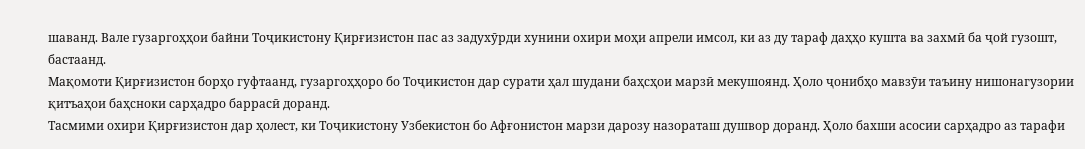шаванд. Вале гузаргоҳҳои байни Тоҷикистону Қирғизистон пас аз задухӯрди хунини охири моҳи апрели имсол, ки аз ду тараф даҳҳо кушта ва захмӣ ба ҷой гузошт, бастаанд.
Мақомоти Қирғизистон борҳо гуфтаанд, гузаргоҳҳоро бо Тоҷикистон дар сурати ҳал шудани баҳсҳои марзӣ мекушоянд. Ҳоло ҷонибҳо мавзӯи таъину нишонагузории қитъаҳои баҳсноки сарҳадро баррасӣ доранд.
Тасмими охири Қирғизистон дар ҳолест, ки Тоҷикистону Узбекистон бо Афғонистон марзи дарозу назораташ душвор доранд. Ҳоло бахши асосии сарҳадро аз тарафи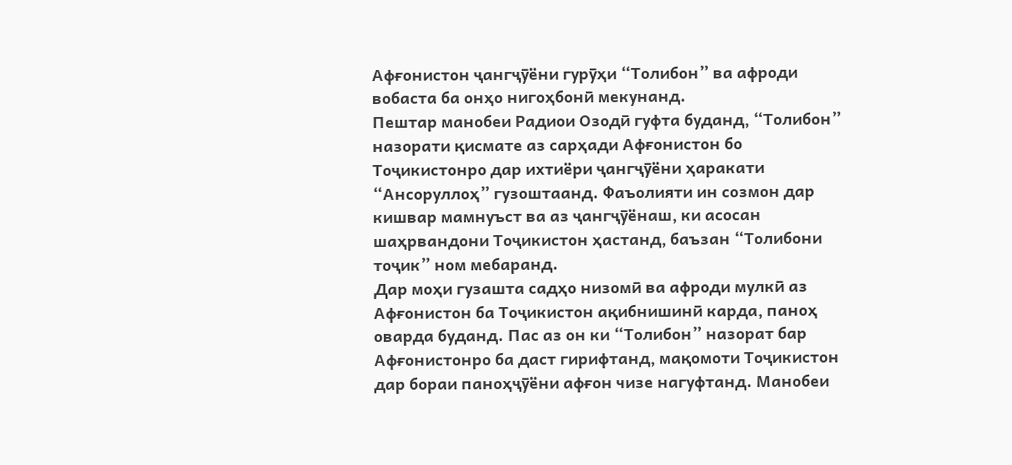Афғонистон ҷангҷӯёни гурӯҳи “Толибон” ва афроди вобаста ба онҳо нигоҳбонӣ мекунанд.
Пештар манобеи Радиои Озодӣ гуфта буданд, “Толибон” назорати қисмате аз сарҳади Афғонистон бо Тоҷикистонро дар ихтиёри ҷангҷӯёни ҳаракати “Ансоруллоҳ” гузоштаанд. Фаъолияти ин созмон дар кишвар мамнуъст ва аз ҷангҷӯёнаш, ки асосан шаҳрвандони Тоҷикистон ҳастанд, баъзан “Толибони тоҷик” ном мебаранд.
Дар моҳи гузашта садҳо низомӣ ва афроди мулкӣ аз Афғонистон ба Тоҷикистон ақибнишинӣ карда, паноҳ оварда буданд. Пас аз он ки “Толибон” назорат бар Афғонистонро ба даст гирифтанд, мақомоти Тоҷикистон дар бораи паноҳҷӯёни афғон чизе нагуфтанд. Манобеи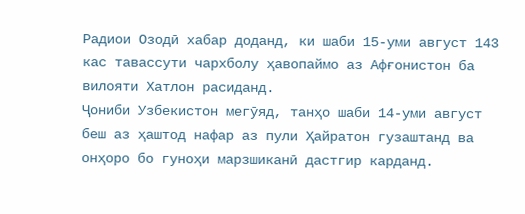Радиои Озодӣ хабар доданд, ки шаби 15-уми август 143 кас тавассути чархболу ҳавопаймо аз Афғонистон ба вилояти Хатлон расиданд.
Ҷониби Узбекистон мегӯяд, танҳо шаби 14-уми август беш аз ҳаштод нафар аз пули Ҳайратон гузаштанд ва онҳоро бо гуноҳи марзшиканӣ дастгир карданд.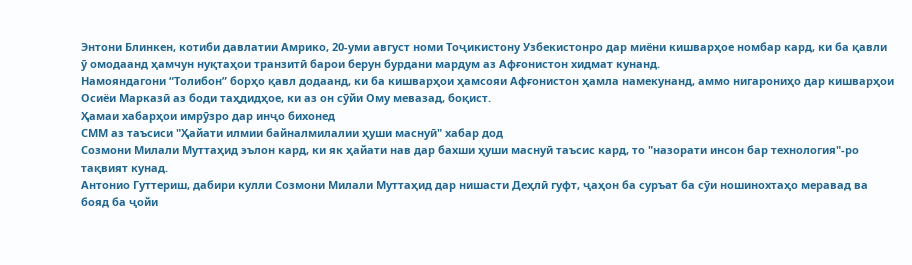Энтони Блинкен, котиби давлатии Амрико, 20-уми август номи Тоҷикистону Узбекистонро дар миёни кишварҳое номбар кард, ки ба қавли ӯ омодаанд ҳамчун нуқтаҳои транзитӣ барои берун бурдани мардум аз Афғонистон хидмат кунанд.
Намояндагони “Толибон” борҳо қавл додаанд, ки ба кишварҳои ҳамсояи Афғонистон ҳамла намекунанд, аммо нигарониҳо дар кишварҳои Осиёи Марказӣ аз боди таҳдидҳое, ки аз он сӯйи Ому мевазад, боқист.
Ҳамаи хабарҳои имрӯзро дар инҷо бихонед
СММ аз таъсиси "Ҳайати илмии байналмилалии ҳуши маснуӣ" хабар дод
Созмони Милали Муттаҳид эълон кард, ки як ҳайати нав дар бахши ҳуши маснуӣ таъсис кард, то "назорати инсон бар технология"-ро тақвият кунад.
Антонио Гуттериш, дабири кулли Созмони Милали Муттаҳид дар нишасти Деҳлӣ гуфт, ҷаҳон ба суръат ба сӯи ношинохтаҳо меравад ва бояд ба ҷойи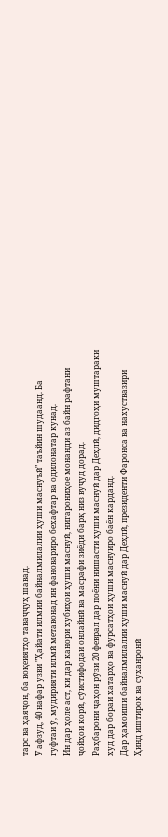тарс ва ҳаяҷон, ба воқеиятҳо таваҷҷуҳ шавад.
Ӯ афзуд, 40 нафар узви "Ҳайати илмии байналмилалии ҳуши маснуъӣ" таъйин шудаанд. Ба гуфтаи ӯ, мудирияти илмӣ метавонад ин фановариро бехафтар ва одилонатар кунад.
Ин дар ҳоле аст, ки дар канори хубиҳои ҳуши маснуӣ, нигарониҳое монанди аз байн рафтани ҷойҳои корӣ, сӯистифодаи онлайнӣ ва масрафи зиёди барқ низ вуҷуд дорад.
Раҳбарони ҷаҳон рӯзи 20 феврал дар поёни нишасти ҳуши маснуӣ дар Деҳлӣ, дидгоҳи муштараки худ дар бораи хатарҳо ва фурсатҳои ҳуши маснуиро баён карданд.
Дар ҳамоиши байналмилалии ҳуши маснуӣ дар Деҳлӣ, президенти Фаронса ва нахуствазири Ҳинд иштирок ва суханронӣ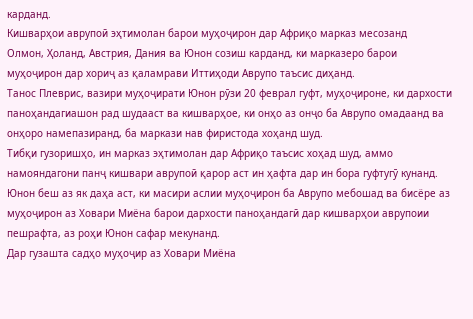карданд.
Кишварҳои аврупоӣ эҳтимолан барои муҳоҷирон дар Африқо марказ месозанд
Олмон, Ҳоланд, Австрия, Дания ва Юнон созиш карданд, ки марказеро барои муҳоҷирон дар хориҷ аз қаламрави Иттиҳоди Аврупо таъсис диҳанд.
Танос Плеврис, вазири муҳоҷирати Юнон рӯзи 20 феврал гуфт, муҳоҷироне, ки дархости паноҳандагиашон рад шудааст ва кишварҳое, ки онҳо аз онҷо ба Аврупо омадаанд ва онҳоро намепазиранд, ба маркази нав фиристода хоҳанд шуд.
Тибқи гузоришҳо, ин марказ эҳтимолан дар Африқо таъсис хоҳад шуд, аммо намояндагони панҷ кишвари аврупоӣ қарор аст ин ҳафта дар ин бора гуфтугӯ кунанд.
Юнон беш аз як даҳа аст, ки масири аслии муҳоҷирон ба Аврупо мебошад ва бисёре аз муҳоҷирон аз Ховари Миёна барои дархости паноҳандагӣ дар кишварҳои аврупоии пешрафта, аз роҳи Юнон сафар мекунанд.
Дар гузашта садҳо муҳоҷир аз Ховари Миёна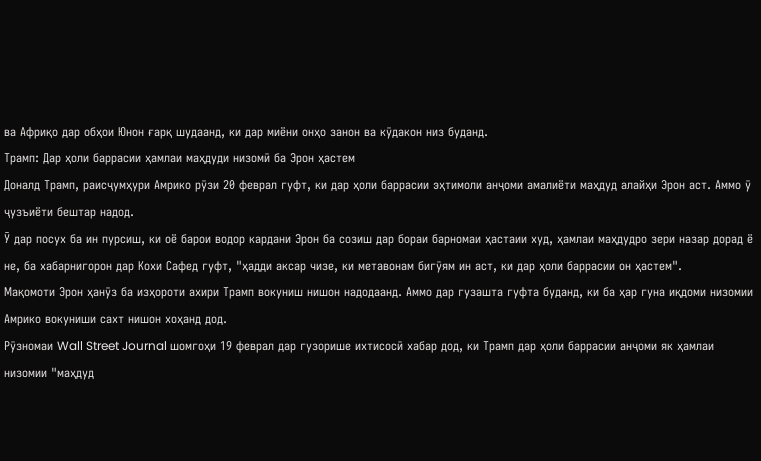ва Африқо дар обҳои Юнон ғарқ шудаанд, ки дар миёни онҳо занон ва кӯдакон низ буданд.
Трамп: Дар ҳоли баррасии ҳамлаи маҳдуди низомӣ ба Эрон ҳастем
Доналд Трамп, раисҷумҳури Амрико рӯзи 20 феврал гуфт, ки дар ҳоли баррасии эҳтимоли анҷоми амалиёти маҳдуд алайҳи Эрон аст. Аммо ӯ ҷузъиёти бештар надод.
Ӯ дар посух ба ин пурсиш, ки оё барои водор кардани Эрон ба созиш дар бораи барномаи ҳастаии худ, ҳамлаи маҳдудро зери назар дорад ё не, ба хабарнигорон дар Кохи Сафед гуфт, "ҳадди аксар чизе, ки метавонам бигӯям ин аст, ки дар ҳоли баррасии он ҳастем".
Мақомоти Эрон ҳанӯз ба изҳороти ахири Трамп вокуниш нишон надодаанд. Аммо дар гузашта гуфта буданд, ки ба ҳар гуна иқдоми низомии Амрико вокуниши сахт нишон хоҳанд дод.
Рӯзномаи Wall Street Journal шомгоҳи 19 феврал дар гузорише ихтисосӣ хабар дод, ки Трамп дар ҳоли баррасии анҷоми як ҳамлаи низомии "маҳдуд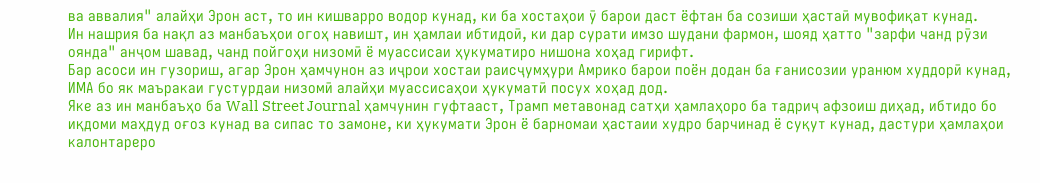ва аввалия" алайҳи Эрон аст, то ин кишварро водор кунад, ки ба хостаҳои ӯ барои даст ёфтан ба созиши ҳастаӣ мувофиқат кунад.
Ин нашрия ба нақл аз манбаъҳои огоҳ навишт, ин ҳамлаи ибтидоӣ, ки дар сурати имзо шудани фармон, шояд ҳатто "зарфи чанд рӯзи оянда" анҷом шавад, чанд пойгоҳи низомӣ ё муассисаи ҳукуматиро нишона хоҳад гирифт.
Бар асоси ин гузориш, агар Эрон ҳамчунон аз иҷрои хостаи раисҷумҳури Амрико барои поён додан ба ғанисозии уранюм худдорӣ кунад, ИМА бо як маъракаи густурдаи низомӣ алайҳи муассисаҳои ҳукуматӣ посух хоҳад дод.
Яке аз ин манбаъҳо ба Wall Street Journal ҳамчунин гуфтааст, Трамп метавонад сатҳи ҳамлаҳоро ба тадриҷ афзоиш диҳад, ибтидо бо иқдоми маҳдуд оғоз кунад ва сипас то замоне, ки ҳукумати Эрон ё барномаи ҳастаии худро барчинад ё суқут кунад, дастури ҳамлаҳои калонтареро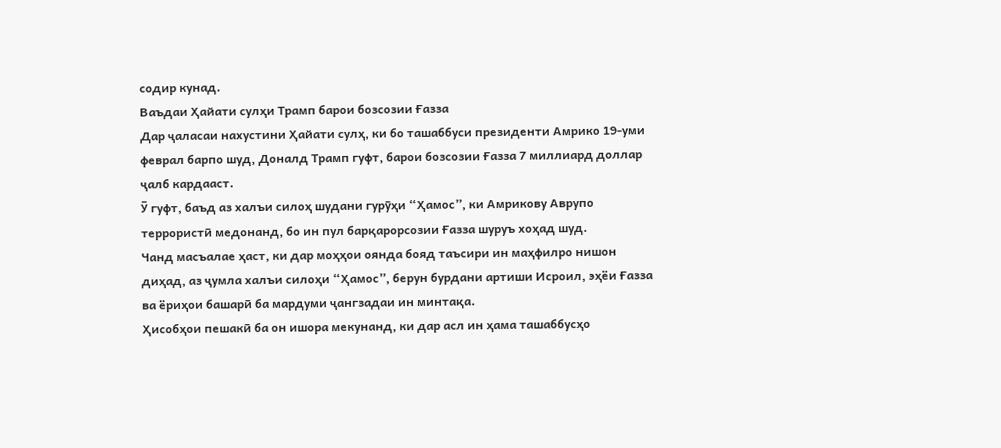содир кунад.
Ваъдаи Ҳайати сулҳи Трамп барои бозсозии Ғазза
Дар ҷаласаи нахустини Ҳайати сулҳ, ки бо ташаббуси президенти Амрико 19-уми феврал барпо шуд, Доналд Трамп гуфт, барои бозсозии Ғазза 7 миллиард доллар ҷалб кардааст.
Ӯ гуфт, баъд аз халъи силоҳ шудани гурӯҳи “Ҳамос”, ки Амрикову Аврупо террористӣ медонанд, бо ин пул барқарорсозии Ғазза шуруъ хоҳад шуд.
Чанд масъалае ҳаст, ки дар моҳҳои оянда бояд таъсири ин маҳфилро нишон диҳад, аз ҷумла халъи силоҳи “Ҳамос”, берун бурдани артиши Исроил, эҳёи Ғазза ва ёриҳои башарӣ ба мардуми ҷангзадаи ин минтақа.
Ҳисобҳои пешакӣ ба он ишора мекунанд, ки дар асл ин ҳама ташаббусҳо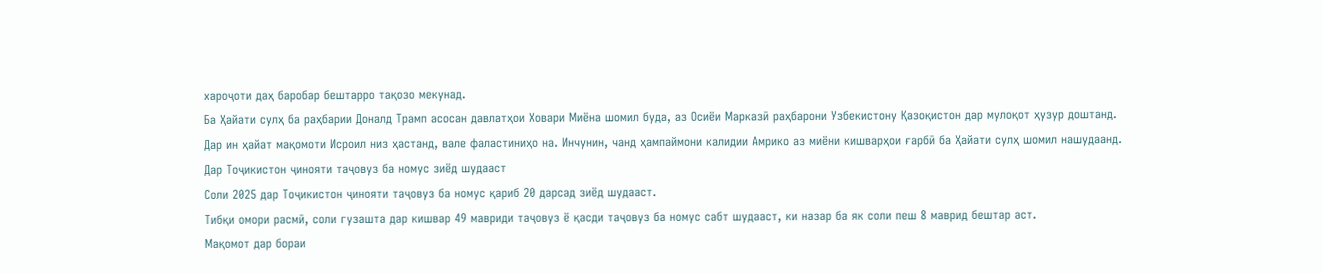хароҷоти даҳ баробар бештарро тақозо мекунад.
Ба Ҳайати сулҳ ба раҳбарии Доналд Трамп асосан давлатҳои Ховари Миёна шомил буда, аз Осиёи Марказӣ раҳбарони Узбекистону Қазоқистон дар мулоқот ҳузур доштанд.
Дар ин ҳайат мақомоти Исроил низ ҳастанд, вале фаластиниҳо на. Инчунин, чанд ҳампаймони калидии Амрико аз миёни кишварҳои ғарбӣ ба Ҳайати сулҳ шомил нашудаанд.
Дар Тоҷикистон ҷинояти таҷовуз ба номус зиёд шудааст
Соли 2025 дар Тоҷикистон ҷинояти таҷовуз ба номус қариб 20 дарсад зиёд шудааст.
Тибқи омори расмӣ, соли гузашта дар кишвар 49 мавриди таҷовуз ё қасди таҷовуз ба номус сабт шудааст, ки назар ба як соли пеш 8 маврид бештар аст.
Мақомот дар бораи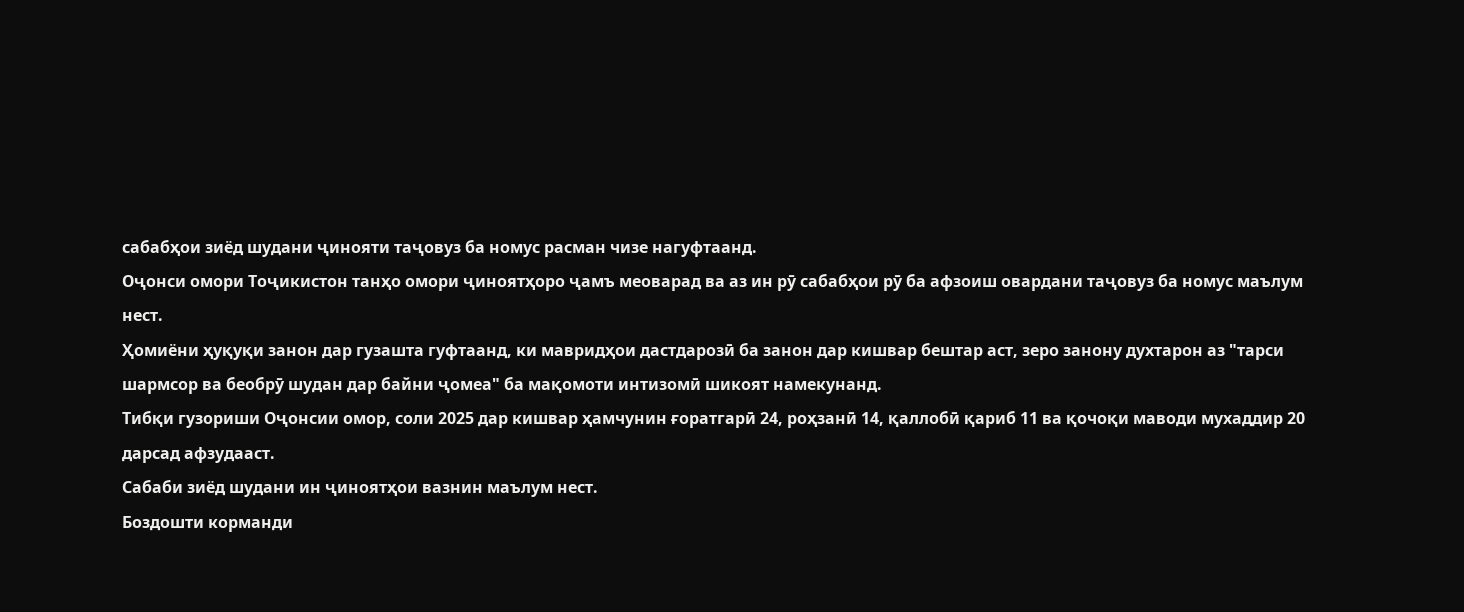сабабҳои зиёд шудани ҷинояти таҷовуз ба номус расман чизе нагуфтаанд.
Оҷонси омори Тоҷикистон танҳо омори ҷиноятҳоро ҷамъ меоварад ва аз ин рӯ сабабҳои рӯ ба афзоиш овардани таҷовуз ба номус маълум нест.
Ҳомиёни ҳуқуқи занон дар гузашта гуфтаанд, ки мавридҳои дастдарозӣ ба занон дар кишвар бештар аст, зеро занону духтарон аз "тарси шармсор ва беобрӯ шудан дар байни ҷомеа" ба мақомоти интизомӣ шикоят намекунанд.
Тибқи гузориши Оҷонсии омор, соли 2025 дар кишвар ҳамчунин ғоратгарӣ 24, роҳзанӣ 14, қаллобӣ қариб 11 ва қочоқи маводи мухаддир 20 дарсад афзудааст.
Сабаби зиёд шудани ин ҷиноятҳои вазнин маълум нест.
Боздошти корманди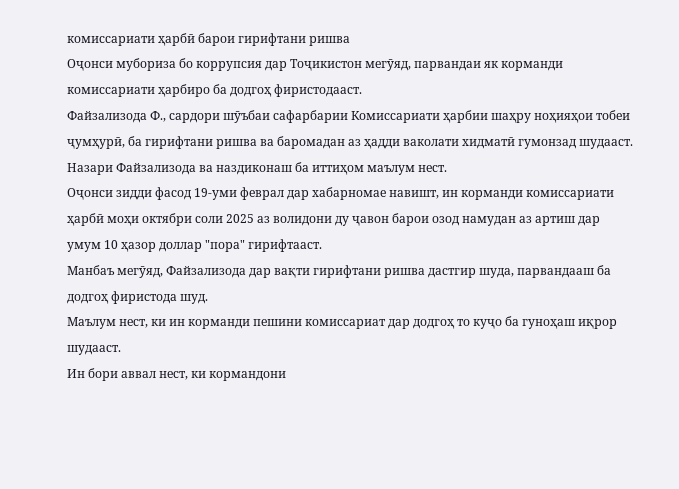комиссариати ҳарбӣ барои гирифтани ришва
Оҷонси мубориза бо коррупсия дар Тоҷикистон мегӯяд, парвандаи як корманди комиссариати ҳарбиро ба додгоҳ фиристодааст.
Файзализода Ф., сардори шӯъбаи сафарбарии Комиссариати ҳарбии шаҳру ноҳияҳои тобеи ҷумҳурӣ, ба гирифтани ришва ва баромадан аз ҳадди ваколати хидматӣ гумонзад шудааст.
Назари Файзализода ва наздиконаш ба иттиҳом маълум нест.
Оҷонси зидди фасод 19-уми феврал дар хабарномае навишт, ин корманди комиссариати ҳарбӣ моҳи октябри соли 2025 аз волидони ду ҷавон барои озод намудан аз артиш дар умум 10 ҳазор доллар "пора" гирифтааст.
Манбаъ мегӯяд, Файзализода дар вақти гирифтани ришва дастгир шуда, парвандааш ба додгоҳ фиристода шуд.
Маълум нест, ки ин корманди пешини комиссариат дар додгоҳ то куҷо ба гуноҳаш иқрор шудааст.
Ин бори аввал нест, ки кормандони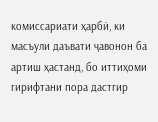комиссариати ҳарбӣ, ки масъули даъвати ҷавонон ба артиш ҳастанд, бо иттиҳоми гирифтани пора дастгир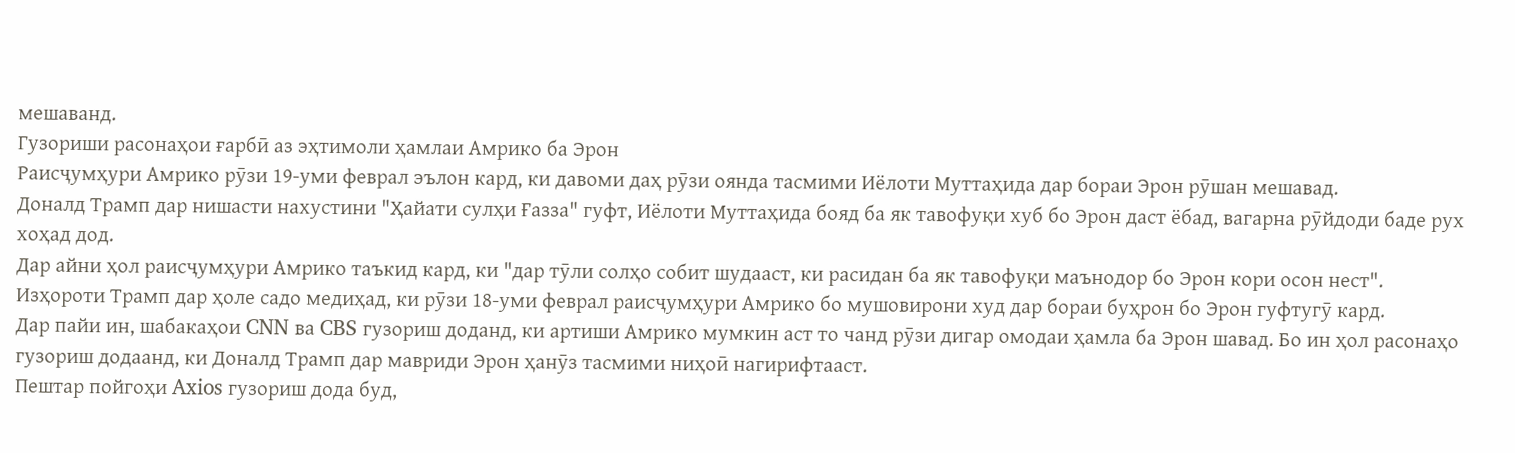мешаванд.
Гузориши расонаҳои ғарбӣ аз эҳтимоли ҳамлаи Амрико ба Эрон
Раисҷумҳури Амрико рӯзи 19-уми феврал эълон кард, ки давоми даҳ рӯзи оянда тасмими Иёлоти Муттаҳида дар бораи Эрон рӯшан мешавад.
Доналд Трамп дар нишасти нахустини "Ҳайати сулҳи Ғазза" гуфт, Иёлоти Муттаҳида бояд ба як тавофуқи хуб бо Эрон даст ёбад, вагарна рӯйдоди баде рух хоҳад дод.
Дар айни ҳол раисҷумҳури Амрико таъкид кард, ки "дар тӯли солҳо собит шудааст, ки расидан ба як тавофуқи маънодор бо Эрон кори осон нест".
Изҳороти Трамп дар ҳоле садо медиҳад, ки рӯзи 18-уми феврал раисҷумҳури Амрико бо мушовирони худ дар бораи буҳрон бо Эрон гуфтугӯ кард.
Дар пайи ин, шабакаҳои CNN ва CBS гузориш доданд, ки артиши Амрико мумкин аст то чанд рӯзи дигар омодаи ҳамла ба Эрон шавад. Бо ин ҳол расонаҳо гузориш додаанд, ки Доналд Трамп дар мавриди Эрон ҳанӯз тасмими ниҳоӣ нагирифтааст.
Пештар пойгоҳи Axios гузориш дода буд,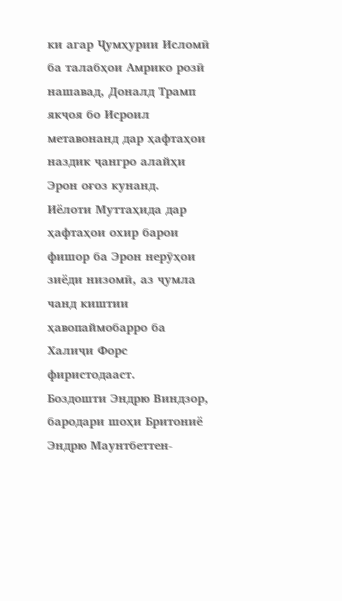ки агар Ҷумҳурии Исломӣ ба талабҳои Амрико розӣ нашавад, Доналд Трамп якҷоя бо Исроил метавонанд дар ҳафтаҳои наздик ҷангро алайҳи Эрон оғоз кунанд.
Иёлоти Муттаҳида дар ҳафтаҳои охир барои фишор ба Эрон нерӯҳои зиёди низомӣ, аз ҷумла чанд киштии ҳавопаймобарро ба Халиҷи Форс фиристодааст.
Боздошти Эндрю Виндзор, бародари шоҳи Бритониё
Эндрю Маунтбеттен-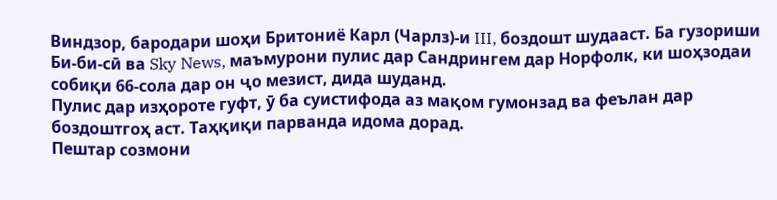Виндзор, бародари шоҳи Бритониё Карл (Чарлз)-и III, боздошт шудааст. Ба гузориши Би-би-сӣ ва Sky News, маъмурони пулис дар Сандрингем дар Норфолк, ки шоҳзодаи собиқи 66-сола дар он ҷо мезист, дида шуданд.
Пулис дар изҳороте гуфт, ӯ ба суистифода аз мақом гумонзад ва феълан дар боздоштгоҳ аст. Таҳқиқи парванда идома дорад.
Пештар созмони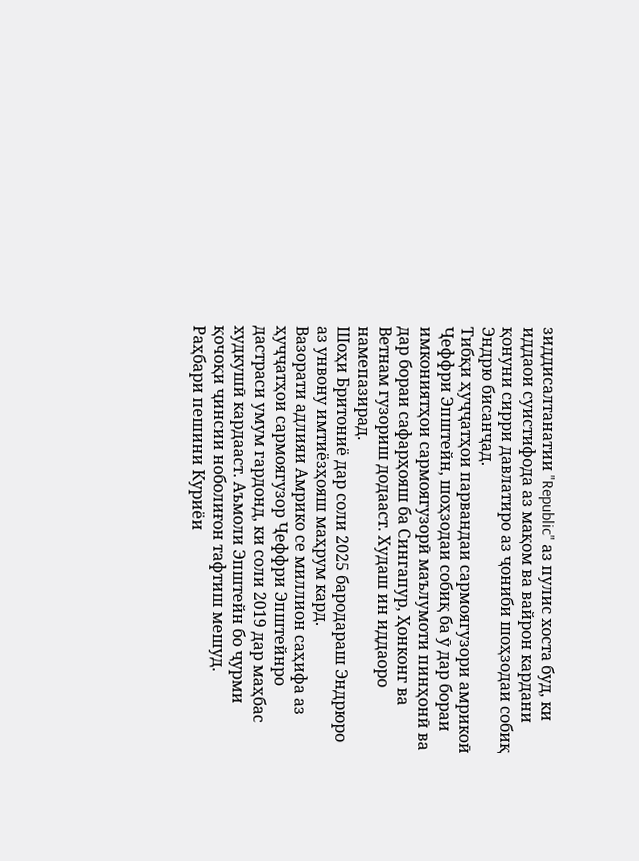зиддисалтанатии "Republic" аз пулис хоста буд, ки иддаои суистифода аз мақом ва вайрон кардани қонуни сирри давлатиро аз ҷониби шоҳзодаи собиқ Эндрю бисанҷад.
Тибқи ҳуҷҷатҳои парвандаи сармоягузори амрикоӣ Ҷеффри Эпштейн, шоҳзодаи собиқ ба ӯ дар бораи имкониятҳои сармоягузорӣ маълумоти пинҳонӣ ва дар бораи сафарҳояш ба Сингапур, Ҳонконг ва Ветнам гузориш додааст. Худаш ин иддаоро намепазирад.
Шоҳи Бритониё дар соли 2025 бародараш Эндрюро аз унвону имтиёзҳояш маҳрум кард.
Вазорати адлияи Амрико се миллион саҳифа аз ҳуҷҷатҳои сармоягузор Ҷеффри Эпштейнро дастраси умум гардонд, ки соли 2019 дар маҳбас худкушӣ кардааст. Аъмоли Эпштейн бо ҷурми қочоқи ҷинсии ноболиғон тафтиш мешуд.
Раҳбари пешини Куриёи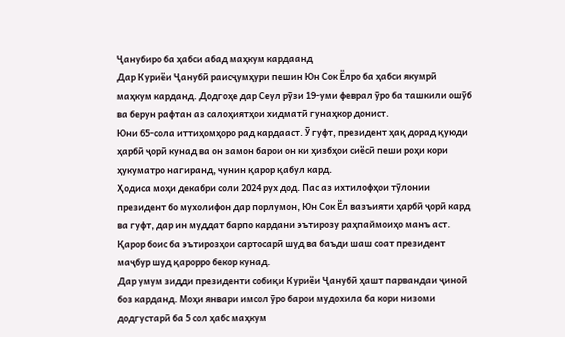Ҷанубиро ба ҳабси абад маҳкум кардаанд
Дар Куриёи Ҷанубӣ раисҷумҳури пешин Юн Сок Ёлро ба ҳабси якумрӣ маҳкум карданд. Додгоҳе дар Сеул рӯзи 19-уми феврал ӯро ба ташкили ошӯб ва берун рафтан аз салоҳиятҳои хидматӣ гунаҳкор донист.
Юни 65-сола иттиҳомҳоро рад кардааст. Ӯ гуфт, президент ҳақ дорад қуюди ҳарбӣ ҷорӣ кунад ва он замон барои он ки ҳизбҳои сиёсӣ пеши роҳи кори ҳукуматро нагиранд, чунин қарор қабул кард.
Ҳодиса моҳи декабри соли 2024 рух дод. Пас аз ихтилофҳои тӯлонии президент бо мухолифон дар порлумон, Юн Сок Ёл вазъияти ҳарбӣ ҷорӣ кард ва гуфт, дар ин муддат барпо кардани эътирозу раҳпаймоиҳо манъ аст. Қарор боис ба эътирозҳои сартосарӣ шуд ва баъди шаш соат президент маҷбур шуд қарорро бекор кунад.
Дар умум зидди президенти собиқи Куриёи Ҷанубӣ ҳашт парвандаи ҷиноӣ боз карданд. Моҳи январи имсол ӯро барои мудохила ба кори низоми додгустарӣ ба 5 сол ҳабс маҳкум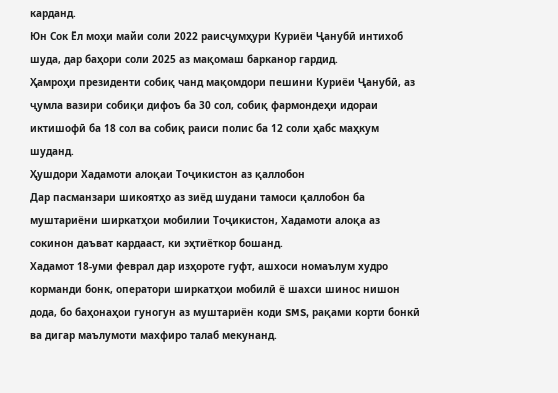карданд.
Юн Сок Ёл моҳи майи соли 2022 раисҷумҳури Куриёи Ҷанубӣ интихоб шуда, дар баҳори соли 2025 аз мақомаш барканор гардид.
Ҳамроҳи президенти собиқ чанд мақомдори пешини Куриёи Ҷанубӣ, аз ҷумла вазири собиқи дифоъ ба 30 сол, собиқ фармондеҳи идораи иктишофӣ ба 18 сол ва собиқ раиси полис ба 12 соли ҳабс маҳкум шуданд.
Ҳушдори Хадамоти алоқаи Тоҷикистон аз қаллобон
Дар пасманзари шикоятҳо аз зиёд шудани тамоси қаллобон ба муштариёни ширкатҳои мобилии Тоҷикистон, Хадамоти алоқа аз сокинон даъват кардааст, ки эҳтиёткор бошанд.
Хадамот 18-уми феврал дар изҳороте гуфт, ашхоси номаълум худро корманди бонк, оператори ширкатҳои мобилӣ ё шахси шинос нишон дода, бо баҳонаҳои гуногун аз муштариён коди SMS, рақами корти бонкӣ ва дигар маълумоти махфиро талаб мекунанд.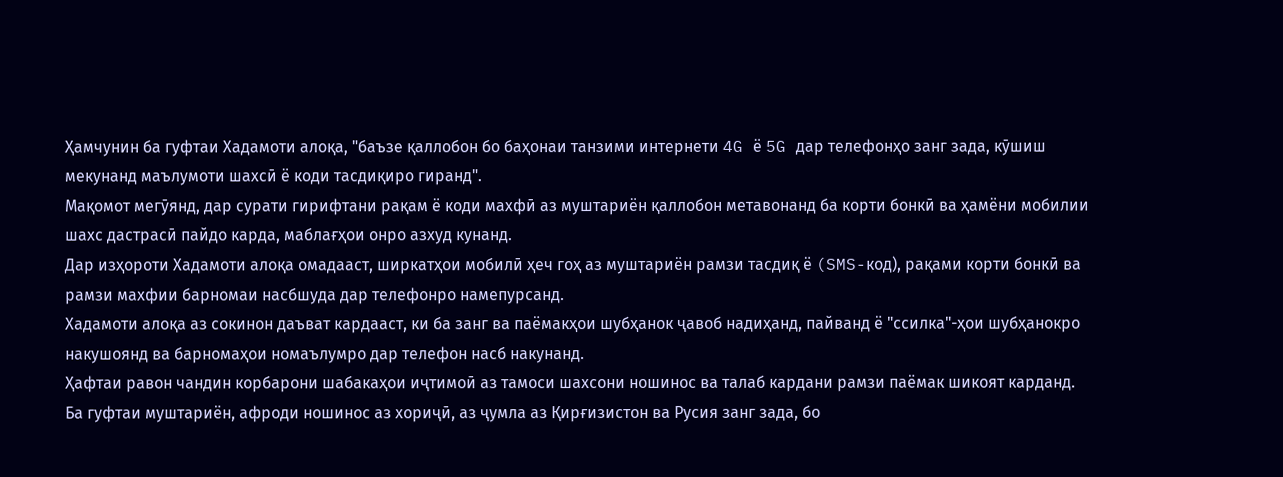Ҳамчунин ба гуфтаи Хадамоти алоқа, "баъзе қаллобон бо баҳонаи танзими интернети 4G ё 5G дар телефонҳо занг зада, кӯшиш мекунанд маълумоти шахсӣ ё коди тасдиқиро гиранд".
Мақомот мегӯянд, дар сурати гирифтани рақам ё коди махфӣ аз муштариён қаллобон метавонанд ба корти бонкӣ ва ҳамёни мобилии шахс дастрасӣ пайдо карда, маблағҳои онро азхуд кунанд.
Дар изҳороти Хадамоти алоқа омадааст, ширкатҳои мобилӣ ҳеч гоҳ аз муштариён рамзи тасдиқ ё (SMS-код), рақами корти бонкӣ ва рамзи махфии барномаи насбшуда дар телефонро намепурсанд.
Хадамоти алоқа аз сокинон даъват кардааст, ки ба занг ва паёмакҳои шубҳанок ҷавоб надиҳанд, пайванд ё "ссилка"-ҳои шубҳанокро накушоянд ва барномаҳои номаълумро дар телефон насб накунанд.
Ҳафтаи равон чандин корбарони шабакаҳои иҷтимоӣ аз тамоси шахсони ношинос ва талаб кардани рамзи паёмак шикоят карданд.
Ба гуфтаи муштариён, афроди ношинос аз хориҷӣ, аз ҷумла аз Қирғизистон ва Русия занг зада, бо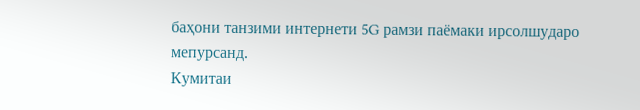баҳони танзими интернети 5G рамзи паёмаки ирсолшударо мепурсанд.
Кумитаи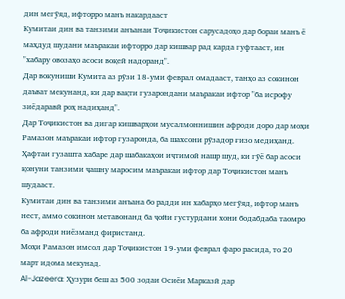дин мегӯяд, ифторро манъ накардааст
Кумитаи дин ва танзими анъанаи Тоҷикистон сарусадоҳо дар бораи манъ ё маҳдуд шудани маъракаи ифторро дар кишвар рад карда гуфтааст, ин "хабару овозаҳо асоси воқеӣ надоранд".
Дар вокуниши Кумита аз рӯзи 18-уми феврал омадааст, танҳо аз сокинон даъват мекунанд, ки дар вақти гузарондани маъракаи ифтор "ба исрофу зиёдаравӣ роҳ надиҳанд".
Дар Тоҷикистон ва дигар кишварҳои мусалмоннишин афроди доро дар моҳи Рамазон маъракаи ифтор гузаронда, ба шахсони рӯзадор ғизо медиҳанд.
Ҳафтаи гузашта хабаре дар шабакаҳои иҷтимоӣ нашр шуд, ки гӯё бар асоси қонуни танзими ҷашну маросим маъракаи ифтор дар Тоҷикистон манъ шудааст.
Кумитаи дин ва танзими анъана бо радди ин хабарҳо мегӯяд, ифтор манъ нест, аммо сокинон метавонанд ба ҷойи густурдани хони бодабдаба таомро ба афроди ниёзманд фиристанд.
Моҳи Рамазон имсол дар Тоҷикистон 19-уми феврал фаро расида, то 20 март идома мекунад.
Al-Jazeera: Ҳузури беш аз 500 зодаи Осиёи Марказӣ дар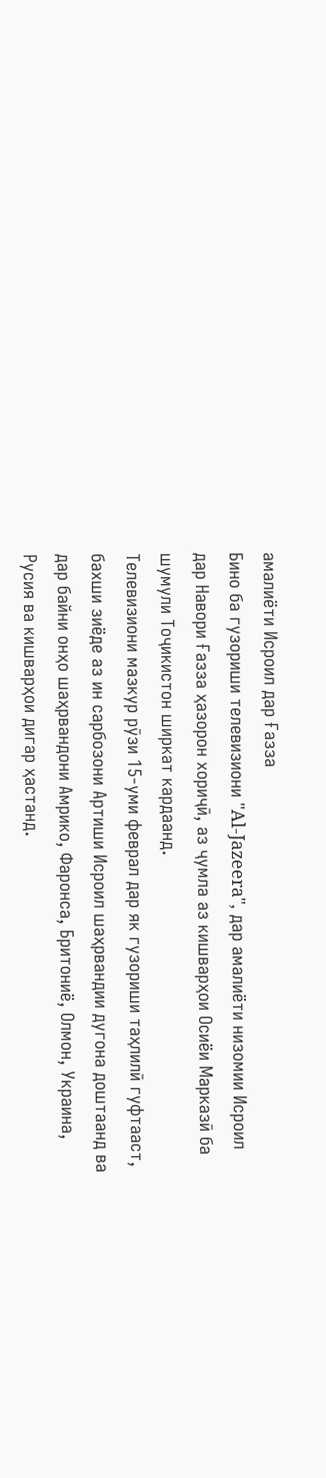амалиёти Исроил дар Ғазза
Бино ба гузориши телевизиони "Al-Jazeera", дар амалиёти низомии Исроил дар Навори Ғазза ҳазорон хориҷӣ, аз ҷумла аз кишварҳои Осиёи Марказӣ ба шумули Тоҷикистон ширкат кардаанд.
Телевизиони мазкур рӯзи 15-уми феврал дар як гузориши таҳлилӣ гуфтааст, бахши зиёде аз ин сарбозони Артиши Исроил шаҳрвандии дугона доштаанд ва дар байни онҳо шаҳрвандони Амрико, Фаронса, Бритониё, Олмон, Украина, Русия ва кишварҳои дигар ҳастанд.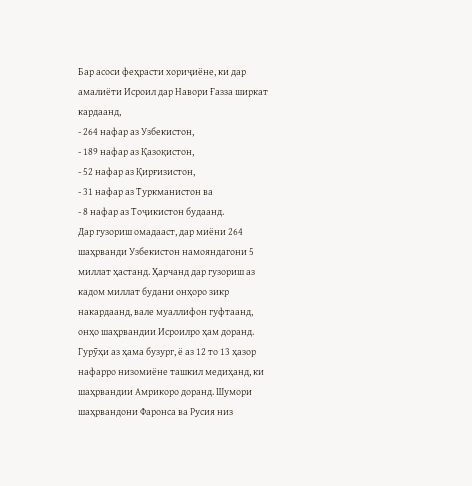Бар асоси феҳрасти хориҷиёне, ки дар амалиёти Исроил дар Навори Ғазза ширкат кардаанд,
- 264 нафар аз Узбекистон,
- 189 нафар аз Қазоқистон,
- 52 нафар аз Қирғизистон,
- 31 нафар аз Туркманистон ва
- 8 нафар аз Тоҷикистон будаанд.
Дар гузориш омадааст, дар миёни 264 шаҳрванди Узбекистон намояндагони 5 миллат ҳастанд. Ҳарчанд дар гузориш аз кадом миллат будани онҳоро зикр накардаанд, вале муаллифон гуфтаанд, онҳо шаҳрвандии Исроилро ҳам доранд.
Гурӯҳи аз ҳама бузург, ё аз 12 то 13 ҳазор нафарро низомиёне ташкил медиҳанд, ки шаҳрвандии Амрикоро доранд. Шумори шаҳрвандони Фаронса ва Русия низ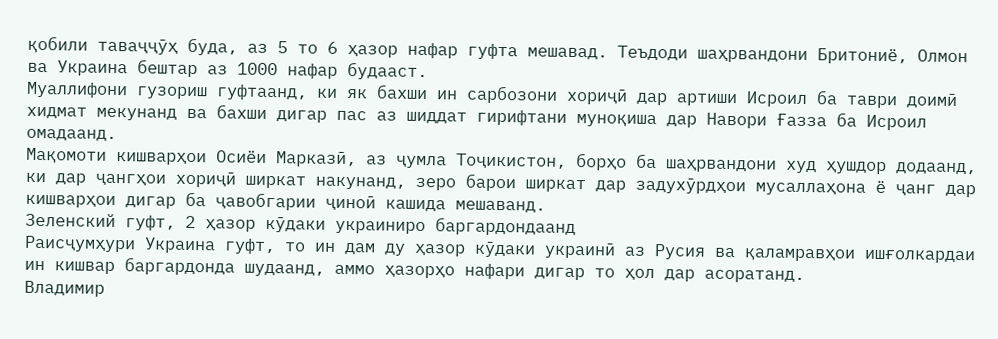қобили таваҷҷӯҳ буда, аз 5 то 6 ҳазор нафар гуфта мешавад. Теъдоди шаҳрвандони Бритониё, Олмон ва Украина бештар аз 1000 нафар будааст.
Муаллифони гузориш гуфтаанд, ки як бахши ин сарбозони хориҷӣ дар артиши Исроил ба таври доимӣ хидмат мекунанд ва бахши дигар пас аз шиддат гирифтани муноқиша дар Навори Ғазза ба Исроил омадаанд.
Мақомоти кишварҳои Осиёи Марказӣ, аз ҷумла Тоҷикистон, борҳо ба шаҳрвандони худ ҳушдор додаанд, ки дар ҷангҳои хориҷӣ ширкат накунанд, зеро барои ширкат дар задухӯрдҳои мусаллаҳона ё ҷанг дар кишварҳои дигар ба ҷавобгарии ҷиноӣ кашида мешаванд.
Зеленский гуфт, 2 ҳазор кӯдаки украиниро баргардондаанд
Раисҷумҳури Украина гуфт, то ин дам ду ҳазор кӯдаки украинӣ аз Русия ва қаламравҳои ишғолкардаи ин кишвар баргардонда шудаанд, аммо ҳазорҳо нафари дигар то ҳол дар асоратанд.
Владимир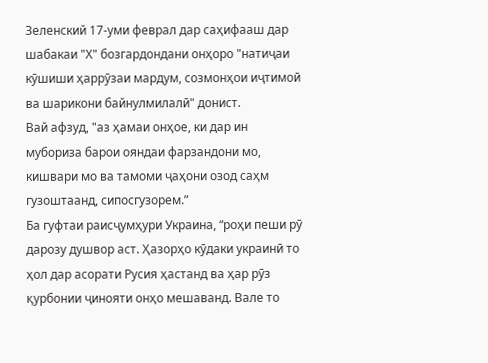Зеленский 17-уми феврал дар саҳифааш дар шабакаи "Х" бозгардондани онҳоро "натиҷаи кӯшиши ҳаррӯзаи мардум, созмонҳои иҷтимоӣ ва шарикони байнулмилалӣ" донист.
Вай афзуд, "аз ҳамаи онҳое, ки дар ин мубориза барои ояндаи фарзандони мо, кишвари мо ва тамоми ҷаҳони озод саҳм гузоштаанд, сипосгузорем.”
Ба гуфтаи раисҷумҳури Украина, “роҳи пеши рӯ дарозу душвор аст. Ҳазорҳо кӯдаки украинӣ то ҳол дар асорати Русия ҳастанд ва ҳар рӯз қурбонии ҷинояти онҳо мешаванд. Вале то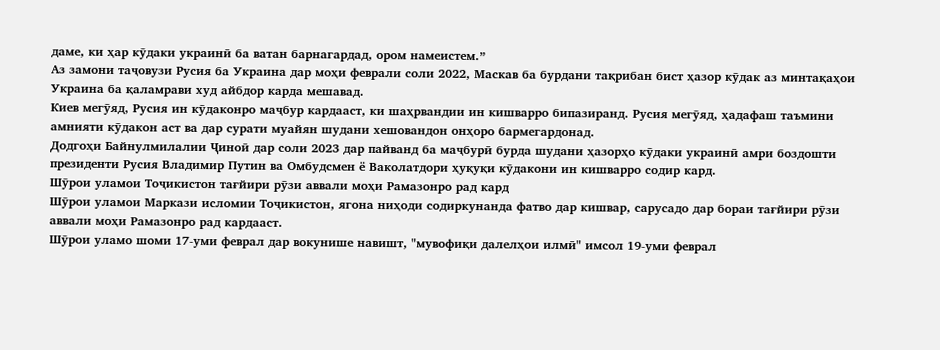даме, ки ҳар кӯдаки украинӣ ба ватан барнагардад, ором намеистем.”
Аз замони таҷовузи Русия ба Украина дар моҳи феврали соли 2022, Маскав ба бурдани тақрибан бист ҳазор кӯдак аз минтақаҳои Украина ба қаламрави худ айбдор карда мешавад.
Киев мегӯяд, Русия ин кӯдаконро маҷбур кардааст, ки шаҳрвандии ин кишварро бипазиранд. Русия мегӯяд, ҳадафаш таъмини амнияти кӯдакон аст ва дар сурати муайян шудани хешовандон онҳоро бармегардонад.
Додгоҳи Байнулмилалии Ҷиноӣ дар соли 2023 дар пайванд ба маҷбурӣ бурда шудани ҳазорҳо кӯдаки украинӣ амри боздошти президенти Русия Владимир Путин ва Омбудсмен ё Ваколатдори ҳуқуқи кӯдакони ин кишварро содир кард.
Шӯрои уламои Тоҷикистон тағйири рӯзи аввали моҳи Рамазонро рад кард
Шӯрои уламои Маркази исломии Тоҷикистон, ягона ниҳоди содиркунанда фатво дар кишвар, сарусадо дар бораи тағйири рӯзи аввали моҳи Рамазонро рад кардааст.
Шӯрои уламо шоми 17-уми феврал дар вокунише навишт, "мувофиқи далелҳои илмӣ" имсол 19-уми феврал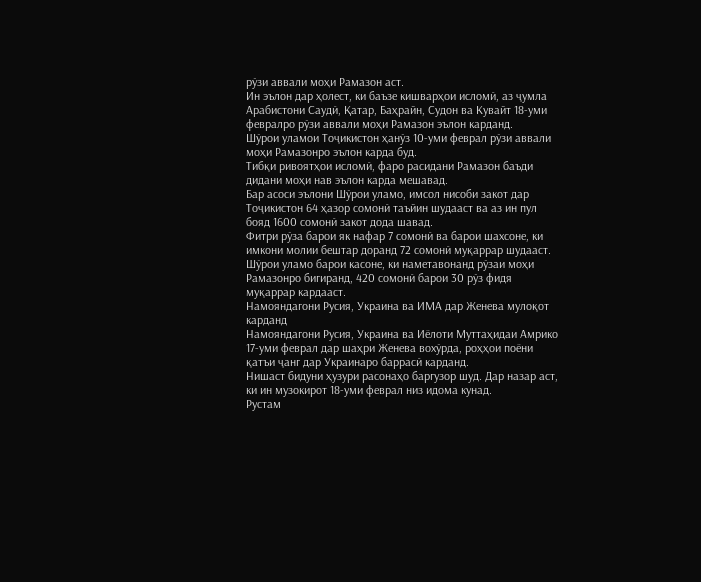рӯзи аввали моҳи Рамазон аст.
Ин эълон дар ҳолест, ки баъзе кишварҳои исломӣ, аз ҷумла Арабистони Саудӣ, Қатар, Баҳрайн, Судон ва Кувайт 18-уми февралро рӯзи аввали моҳи Рамазон эълон карданд.
Шӯрои уламои Тоҷикистон ҳанӯз 10-уми феврал рӯзи аввали моҳи Рамазонро эълон карда буд.
Тибқи ривоятҳои исломӣ, фаро расидани Рамазон баъди дидани моҳи нав эълон карда мешавад.
Бар асоси эълони Шӯрои уламо, имсол нисоби закот дар Тоҷикистон 64 ҳазор сомонӣ таъйин шудааст ва аз ин пул бояд 1600 сомонӣ закот дода шавад.
Фитри рӯза барои як нафар 7 сомонӣ ва барои шахсоне, ки имкони молии бештар доранд 72 сомонӣ муқаррар шудааст.
Шӯрои уламо барои касоне, ки наметавонанд рӯзаи моҳи Рамазонро бигиранд, 420 сомонӣ барои 30 рӯз фидя муқаррар кардааст.
Намояндагони Русия, Украина ва ИМА дар Женева мулоқот карданд
Намояндагони Русия, Украина ва Иёлоти Муттаҳидаи Амрико 17-уми феврал дар шаҳри Женева вохӯрда, роҳҳои поёни қатъи ҷанг дар Украинаро баррасӣ карданд.
Нишаст бидуни ҳузури расонаҳо баргузор шуд. Дар назар аст, ки ин музокирот 18-уми феврал низ идома кунад.
Рустам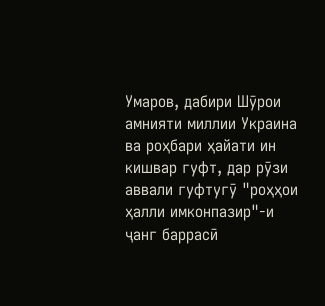Умаров, дабири Шӯрои амнияти миллии Украина ва роҳбари ҳайати ин кишвар гуфт, дар рӯзи аввали гуфтугӯ "роҳҳои ҳалли имконпазир"-и ҷанг баррасӣ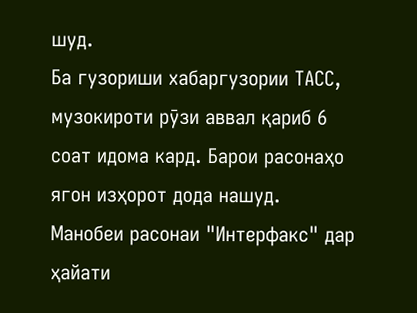шуд.
Ба гузориши хабаргузории ТАСС, музокироти рӯзи аввал қариб 6 соат идома кард. Барои расонаҳо ягон изҳорот дода нашуд.
Манобеи расонаи "Интерфакс" дар ҳайати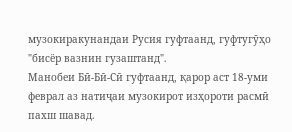музокиракунандаи Русия гуфтаанд, гуфтугӯҳо "бисёр вазнин гузаштанд".
Манобеи Бӣ-Бӣ-Сӣ гуфтаанд, қарор аст 18-уми феврал аз натиҷаи музокирот изҳороти расмӣ пахш шавад.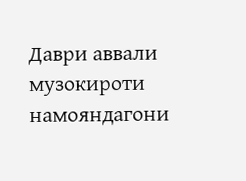Даври аввали музокироти намояндагони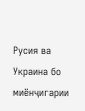Русия ва Украина бо миёнҷигарии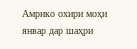Амрико охири моҳи январ дар шаҳри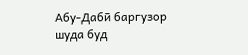Абу-Дабӣ баргузор шуда буд